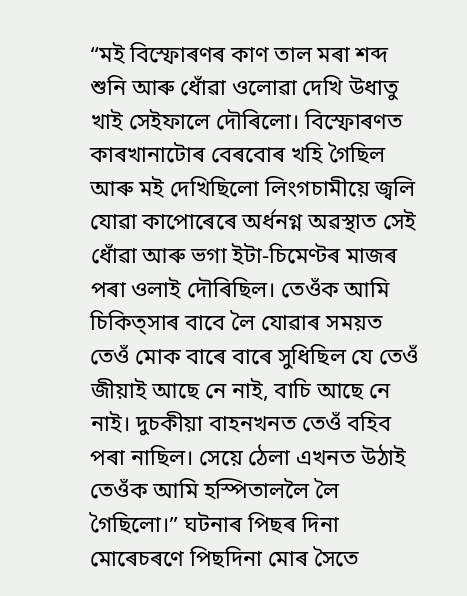“মই বিস্ফোৰণৰ কাণ তাল মৰা শব্দ শুনি আৰু ধোঁৱা ওলোৱা দেখি উধাতু খাই সেইফালে দৌৰিলো। বিস্ফোৰণত কাৰখানাটোৰ বেৰবোৰ খহি গৈছিল আৰু মই দেখিছিলো লিংগচামীয়ে জ্বলি যোৱা কাপোৰেৰে অৰ্ধনগ্ন অৱস্থাত সেই ধোঁৱা আৰু ভগা ইটা-চিমেণ্টৰ মাজৰ পৰা ওলাই দৌৰিছিল। তেওঁক আমি চিকিত্সাৰ বাবে লৈ যোৱাৰ সময়ত তেওঁ মোক বাৰে বাৰে সুধিছিল যে তেওঁ জীয়াই আছে নে নাই, বাচি আছে নে নাই। দুচকীয়া বাহনখনত তেওঁ বহিব পৰা নাছিল। সেয়ে ঠেলা এখনত উঠাই তেওঁক আমি হস্পিতাললৈ লৈ গৈছিলো।” ঘটনাৰ পিছৰ দিনা মোৰেচৰণে পিছদিনা মোৰ সৈতে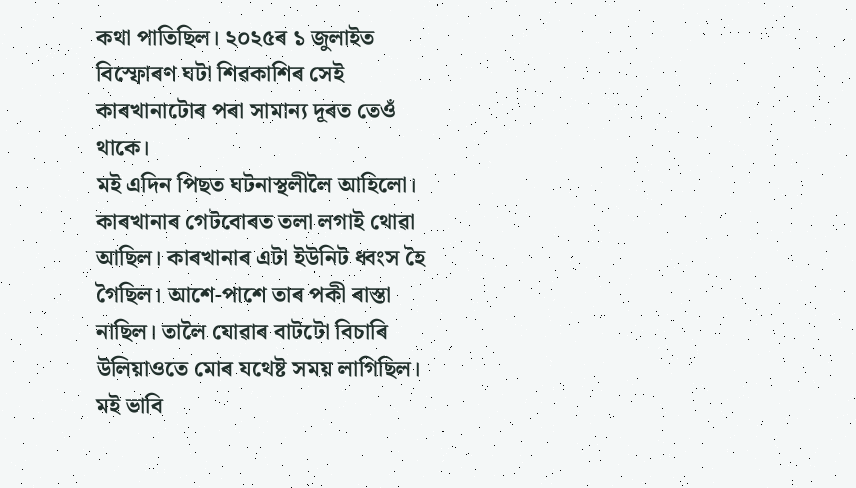কথা পাতিছিল। ২০২৫ৰ ১ জুলাইত বিস্ফোৰণ ঘটা শিৱকাশিৰ সেই কাৰখানাটোৰ পৰা সামান্য দূৰত তেওঁ থাকে।
মই এদিন পিছত ঘটনাস্থলীলৈ আহিলো। কাৰখানাৰ গেটবোৰত তলা লগাই থোৱা আছিল। কাৰখানাৰ এটা ইউনিট ধ্বংস হৈ গৈছিল। আশে-পাশে তাৰ পকী ৰাস্তা নাছিল। তালৈ যোৱাৰ বাটটো বিচাৰি উলিয়াওতে মোৰ যথেষ্ট সময় লাগিছিল। মই ভাবি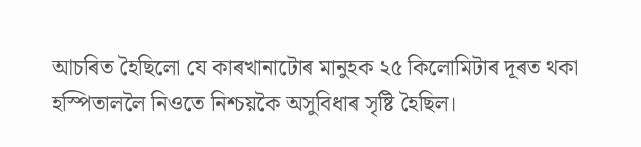আচৰিত হৈছিলো যে কাৰখানাটোৰ মানুহক ২৫ কিলোমিটাৰ দূৰত থকা হস্পিতাললৈ নিওতে নিশ্চয়কৈ অসুবিধাৰ সৃষ্টি হৈছিল।